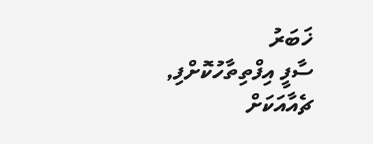ޚަބަރު
ސާފީ އިފްތިތާހުކޮށްފި, ޗެއާއަކަށް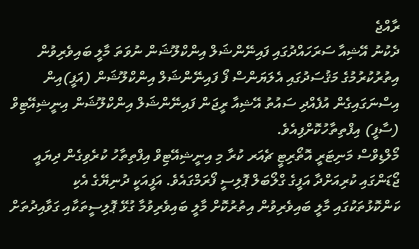ރާއްޖެ
ދެކުނު އޭޝިއާ ސަރަހައްދުގައި ފައިނޭންޝަލް އިންކްލޫޝަން ނުވަތަ މާލީ ބައިވެރިވުން އިތުރުކުރުމުގެ މަޤުސަދުގައި އެލަޔަންސް ފޯ ފައިނޭންޝަލް އިންކްލޫޝަން (އަފީ)އިން އިސްނަގައިގެން އުފެއްދި ސައުތު އޭޝިއާ ރީޖަން ފައިނޭންޝަލް އިންކްލޫޝަން އިނީޝިއޭޓިވް (ސާފީ) އިފްތިތާހުކޮށްފިއެވެ.
މޯލްޑިވްސް މަނިޓަރީ އޮތޯރިޓީ ޗެއަރ ކުރާ މި އިނީޝިއޭޓިވް އިފްތިތާހު ކުރެވިގެން ދިޔައީ ޖޯޑަންގައި ކުރިއަށްދާ އަފީގެ ގްލޯބަލް ޕޮލިސީ ފޯރަމްގައެވެ. އަފީއަކީ ދުނިޔޭގެ އެކި ކަންކޮޅުތަކުގައި މާލީ ބައިވެރިވުން އިތުރުކޮށް މާލީ ބައިވެރިވުމާ ގުޅޭ ޕޮލިސީތަކާއި ގަވާއިދުތަށް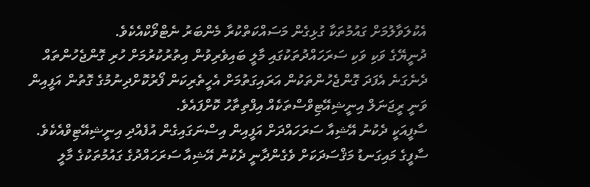އެކުލަވާލުމަށް ގައުމުތަކާ ގުޅިގެން މަސައްކަތްކުރާ މެންބަރު ނެޓްވޯކްއެކެވެ.
ދުނީޔޭގެ ވަކި ވަކި ސަރަހައްދުތަކުގައި މާލީ ބައިވެރިވުން އިތުރުކުރުމަށް ހުރި ގޮންޖެހުންތައް ދެނެގަނެ އެފަދަ ގޮންޖެހުންތަކުން އަރައިގަތުމަށް އެހީތެރިކަން ފޯރުކޮށްދިނުމުގެ ގޮތުން އަފީއިން ވަނީ ރީޖަނަލް އިނީޝިއޭޓިވްސްތަކެއް އިފްތިތާހު ކޮށްފައެވެ.
ސާފީއަކީ ދެކުނު އޭޝިއާ ސަރަހައްދަށް އަފީއިން އިސްނަގައިގެން އުފެއްދި އިނީޝިއޭޓިވްއެކެވެ. ސާފީގެ މައިގަނޑު މަޤްސަދަކަށް ވެގެންދާނީ ދެކުނު އޭޝިއާ ސަރަހައްދުގެ ގައުމުތަކުގެ މާލީ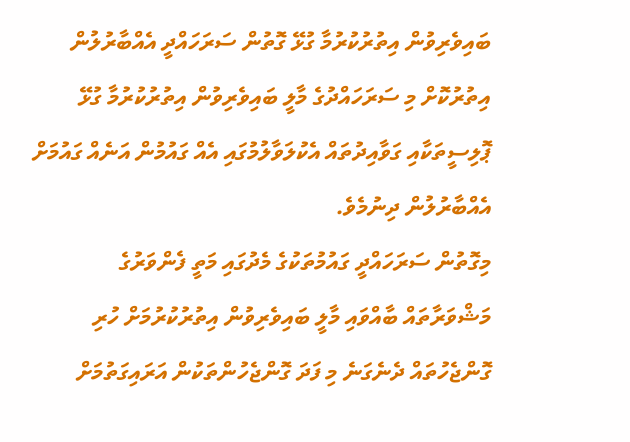ބައިވެރިވުން އިތުރުކުރުމާ ގުޅޭ ގޮތުން ސަރަހައްދީ އެއްބާރުލުން އިތުރުކޮށް މި ސަރަހައްދުގެ މާލީ ބައިވެރިވުން އިތުރުކުރުމާ ގުޅޭ ޕޮލިސީތަކާއި ގަވާއިދުތައް އެކުލަވާލުމުގައި އެއް ގައުމުން އަނެއް ގައުމަށް އެއްބާރުލުން ދިނުމެވެ.
މިގޮތުން ސަރަހައްދީ ގައުމުތަކުގެ މެދުގައި މަތީ ފެންވަރުގެ މަޝްވަރާތައް ބާއްވައި މާލީ ބައިވެރިވުން އިތުރުކުރުމަށް ހުރި ގޮންޖެހުތައް ދެނެގަނެ މި ފަދަ ގޮންޖެހުންތަކުން އަރައިގަތުމަށް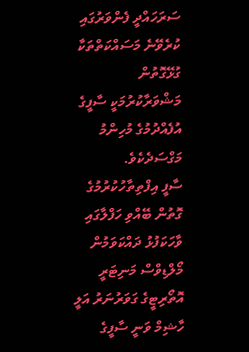ސަރަހައްދީ ފެންވަރުގައި ކުރެވޭނެ މަސައްކަތްތަކާ ގުޅޭގޮތުން މަޝްވަރާކުރުމަކީ ސާފީގެ އުފެއްދުމުގެ މުހިންމު މަގްސަދެކެވެ.
ސާފީ އިފްތިތާހުކުރުމުގެ ގޮތުން ބޭއްވި ހަފްލާގައި ވާހަކަފުޅު ދައްކަވަމުން މޯލްޑިވްސް މަނިޓަރީ އޮތޯރިޓީގެ ގަވަރުނަރު އަލީ ހާޝިމް ވަނީ ސާފީގެ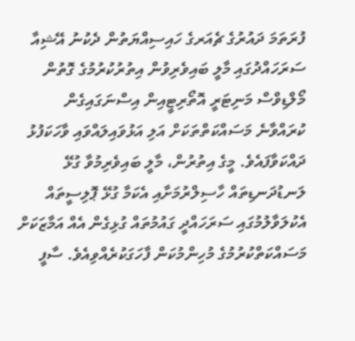ފުރަތަމަ ދައުރުގެ ޗެއަރގެ ހައިސިއްޔަތުން ދެކުނު އޭޝިއާ ސަރަހައްދުގައި މާލީ ބައިވެރިވުން އިތުރުކުރުމުގެ ގޮތުން މޯލްޑިވްސް މަނިޓަރީ އޮތޯރިޓީއިން އިސްނަގައިގެން ކުރައްވާނެ މަސައްކަތްތަކަށް އަލި އަޅުވައިލައްވައި ވާހަކަފުޅު ދައްކަވާފައެވެ. މީގެ އިތުރުން، މާލީ ބައިވެރިމުވާ ގުޅޭ ލަނޑުދަނޑިތައް ހާސިލްރުމަށާއި އެކަމާ ގުޅޭ ޕޮލިސީތައް އެކުލަވާލުމުގައި ސަރަހައްދީ ގައުމުތައް ގުޅިގެން އެއް އަމާޒަކަށް މަސައްކަތްކުރުމުގެ މުހިންމުކަން ފާހަގަކުރެއްވިއެވެ. ސާފީ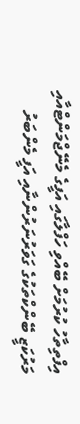އިފްތިތާހު ކުރުމަށް ބޭއްވި ހަފްލާގައި އަފީގެ މެނޭޖްމަންޓްއާއި މަރުކަޒީ ބޭންކްތަކުގެ ގަވަރުނަރުންނާއި އަފީ މެންބަރު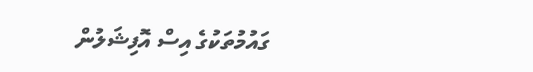ގައުމުތަކުގެ އިސް އޮފިޝަލުން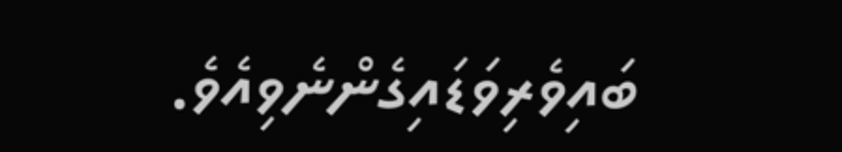ބައިވެރިވަޑައިގެންނެވިއެވެ.